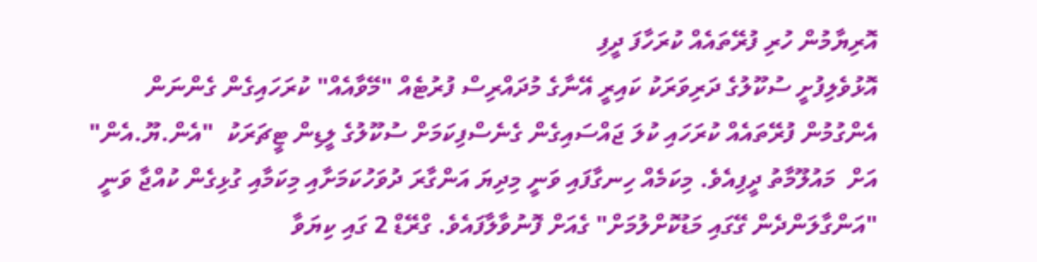އޮރިޔާމުން ހުރި ފުރޭތައެއް ކުރަހާފަ ދީފި
އޮޅުވެލިފުށީ ސުކޫލުގެ ދަރިވަރަކު ކައިރީ އޭނާގެ މުދައްރިސް ފުރުޓެއް "މޭވާއެއް" ކުރަހައިގެން ގެންނަން އެންގުމުން ފުރޭތައެއް ކުރަހައި ކުލަ ޖައްސައިގެން ގެނެސްފިކަމަށް ސުކޫލުގެ ލީޑިން ޓީޗަރަކު  "އެން.ޔޫ.އެން" އަށް  މައުލޫމާތު ދީފިއެވެ. މިކަމެއް ހިނގާފައި ވަނީ މިދިޔަ އަންގާރަ ދުވަހުކަމަށާއި މިކަމާއި ގުޅިގެން ކުއްޖާ ވަނީ "އަންގާލަންދެން ގޭގައި މަޑުކޮށްލުމަށް" ގެއަށް ފޮނުވާލާފައެވެ. ގްރޭޑް 2 ގައި ކިޔަވާ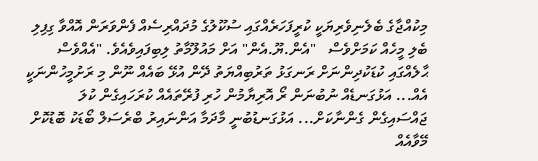މިކުއްޖާގެ ބެލެނިވެރިޔަކީ ކުރީފަހަރެއްގައި ސުކޫލުގެ މުދައްރިސެއް ފެންވަރަން އޮއްވާ ގިފިލި ބެލި މީހެއް ކަމަށްވެސް   "އެން.ޔޫ.އެން" އަށް މައުލޫމާތު ލިބިފައިވެއެވެ. "އެއްވެސް ޙާލެއްގައި ކުޑަކުދިންނަށް ރަނގަޅު ތަރުބިއްޔަތު ދޭން އުޅޭ ބައެއް ނޫން މި ރަށުމީހުންނަކީ އެއް... އަޅުގަނޑެއް ނުބުނަން ރޯ އޮރިޔާމުން ހުރި ފުރޭތައެއް ކުރަހައިގެން ކުލަ ޖައްސައިގެން ގެންނާކަށް... އަޅުގަނޑުބުނީ މާދަމާ އަންނައިރު ބްރެސަލް ބޯޑަކު ބޮޑުކޮށް މޭވާއެއް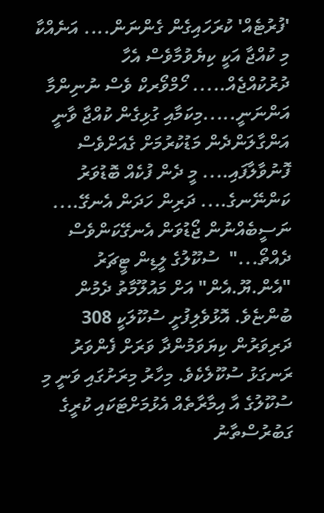'ފުރުޓެއް' ކުރަހައިގެން ގެންނަން.... އަނެއްކާ މި ކުއްޖާ އަކީ ކިޔެވުމާވެސް އެހާ ދުރުކުއްޖެއް..... ހޯމްވޯރކް ވެސް ނުނިންމާ އަންނަނީ.....މިކަމާއި ގުޅިގެން ކުއްޖާ ވާނީ އަންގާލަންދެން މަޑުކުރުމަށް ގެއަށްވެސް ފޮނުވާލާފައި.... މީ ދެން ފުކެއް ބޮޑުވަރު ކަންނޭނގެ.... ދަރިން ހަދަން އެނގޭ.... ނަސީބެއްނުން ޖޯޑުވަން އެނގޭކަންވެސް ދެއްތޯ..."  ސުކޫލުގެ ލީޑިން ޓީޗަރު "އެން.ޔޫ.އެން" އަށް މައުލޫމާތު ދެމުން ބުންޏެވެ. އޮޅުވެލިފުށީ ސުކޫލަކީ 308 ދަރިވަރުން ކިޔަވަމުންދާ ވަރަށް ފެންވަރު ރަނގަޅު ސުކޫލެކެވެ. މިހާރު މިރަށުގައި ވަނީ މި ސުކޫލުގެ އާ އިމާރާތެއް އެޅުމަށްޓަކައި ކުރީގެ ގަބުރުސްތާނު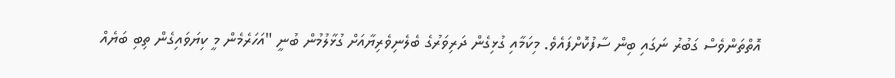އޮތްތަންވެސް ގަބުރު ނަގައި ބިން ސާފުކޮށްފައެވެ. މިކަމާއި ގުޅިގެން ދަރިވަރުގެ ބެލެނިވެރިޔާއަށް ގުޅާލުމުން ބުނީ "އަހަރެމެން މީ ކިޔަވައިގެން ތިބި ބަޔެއް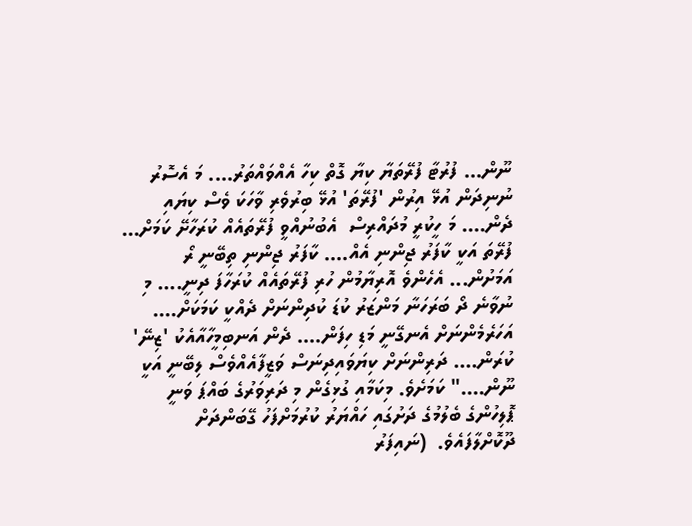ނޫން... ފުރުޓާ ފުރޭތަޔާ ކިޔާ ގޮތް ކިހާ އެއްވައްތަރު.... މަ އެސޮރު ނުނިދަން އުޅޭ އިރުން 'ފުރޭތަ' އުޅޭ ބިރުވެރި ވާހަކަ ވެސް ކިޔައި ދެން.... މަ ހީކުރީ މުދައްރިސް  އެބުނުއްވީ ފުރޭތައެއް ކުރަހާށޭ ކަމަށް... ފުރޭތަ އަކީ ކާފަރު ޖިންނި އެއް.... ކާފަރު ޖިންނި ތިބޭނީ ރޯ އަމަށުން... އެހެންވެ އޮރިޔާމުން ހުރި ފުރޭތައެއް ކުރަހާފަ ދިނީ.... މި ނުވާނެ ދޯ ބަރަހަނާ މަންޒަރު ކުޑަ ކުދިންނަށް ދެއްކީ ކަމަކަށް.... އަހަރެމެންނަށް އެނގޭނީ މަޑި ހިފަން.... ދެން އަނބިމީހާއާއެކު 'ޒިނޭ' ކުރަން.... ދަރިންނަށް ކިޔަވައިދިނަސް ވަޒީފާއެއްވެސް ލިބޭނީ އަކީ ނޫން...." ކަމަށެވެ. މިކަމާއި ގުޅިގެން މި ދަރިވަރުގެ ބައްޕަ ވަނީ ޕޮލިހުންގެ ބެލުމުގެ ދަށުގައި ހައްޔަރު ކުރުމަށްފަހު ގޭބަންދަށް ދޫކޮށްލާފައެވެ.  (ނައިފަރު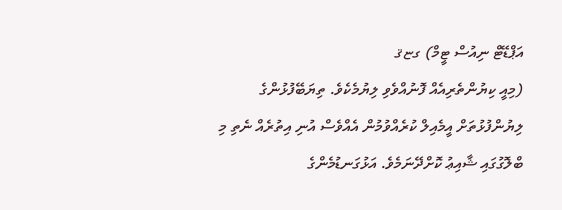އަޕްޑޭޓް ނިއުސް ޓީމް) ގޏޤ
(މިއީ ކިޔުންތެރިއެއް ފޮނުއްވެވި ލިޔުމެކެވެ. ތިޔަބޭފުޅުންގެ ލިޔުންފުޅުތަށް އީމެއިލް ކުރެއްވުމުން އެއްވެސް އުނި އިތުރެއް ނެތި މި ބްލޮގުގައި ޝާއިޢު ކޮށްދޭނަމެވެ. އަޅުގަނޑުމެންގެ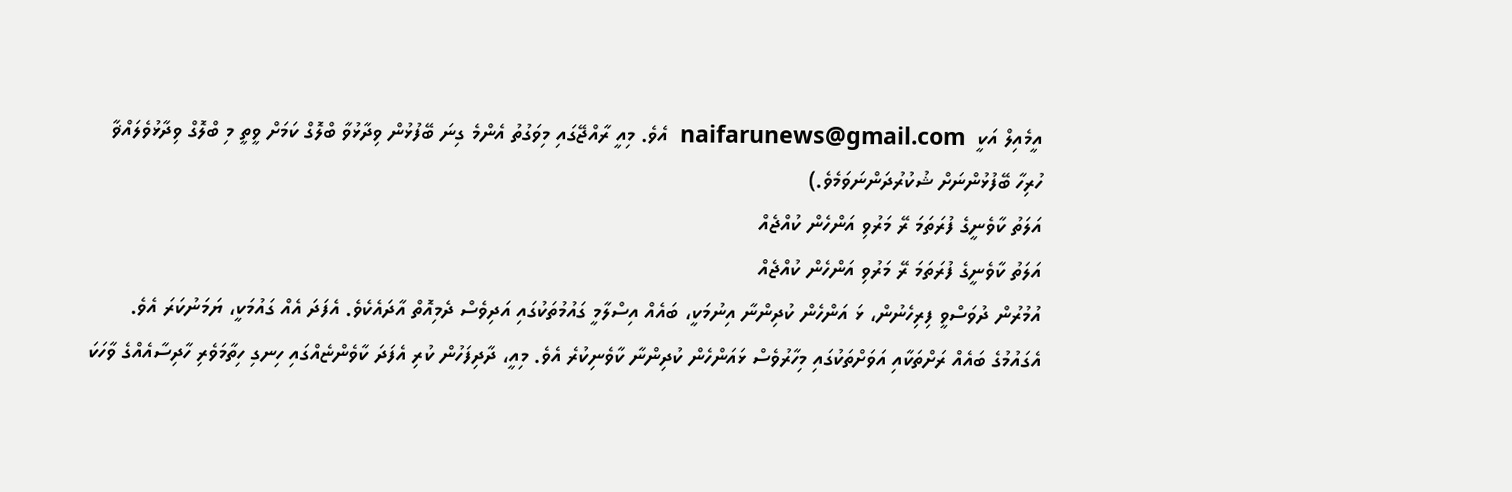އީމެއިލް އަކީ  naifarunews@gmail.com  އެވެ. މިއީ ރާއްޖޭގައި މިވަގުތު އެންމެ ގިނަ ބޭފުޅުން ވިދާޅުވާ ބްލޮގް ކަމަށް ވީތީ މި ބްލޮގް ވިދާޅުވެލައްޥާ ހުރިހާ ބޭފުޅުންނަށް ޝުކުރުދަންނަވަމެވެ.)
އަލަތު ކާވެނީގެ ފުރަތަމަ ރޭ މަރުވި އަންހެން ކުއްޖެއް
އަލަތު ކާވެނީގެ ފުރަތަމަ ރޭ މަރުވި އަންހެން ކުއްޖެއް
އުމުރުން ދުވަސްވީ ފިރިހެނުން، ޅަ އަންހެން ކުދިންނާ އިނުމަކީ، ބައެއް އިސްލާމީ ގައުމުތަކުގައި އަދިވެސް ދެމިއޮތް އާދައެކެވެ. އެފަދަ އެއް ގައުމަކީ، ޔަމަނުކަރަ އެވެ. އެގައުމުގެ ބައެއް ރަށްތަކާއި އަވަށްތަކުގައި މިހާރުވެސް ޅައަންހެން ކުދިންނާ ކާވެނިކުރެ އެވެ. މިއީ، ދާދިފަހުން ކުރި އެފަދަ ކާވެންޏެއްގައި ހިނގި ހިތާމަވެރި ހާދިސާއެއްގެ ވާހަކަ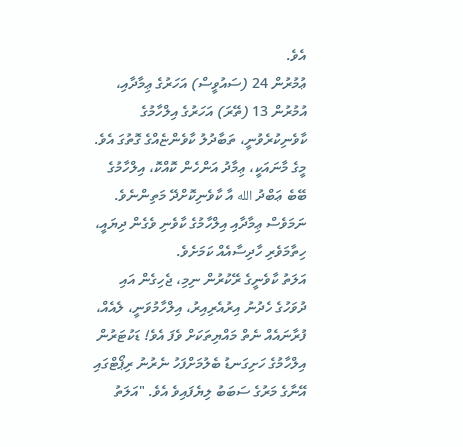އެވެ.
ޢުމުރުން 24 (ސައުވީސް) އަހަރުގެ ޢިމާދާއި، އުމުރުން 13 (ތޭރަ) އަހަރުގެ އިލްހާމުގެ ކާވެނިކުރެވުނީ، ތަބާދުލު ކާވެންޏެއްގެ ގޮތުގަ އެވެ. މީގެ މާނައަކީ، ޢިމާދު އަންހެން ކޮއްކޮ، އިލްހާމުގެ ބޭބެ ޢަބްދު الله އާ ކާވެނިކޮށްދޭ މަތިންނެވެ. ނަމަވެސް ޢިމާދާއި އިލްހާމުގެ ކާވެނި ވެގެން ދިޔައީ، ހިތާމަވެރި ހާދިސާއެއް ކަމަށެވެ.
އަލަތު ކާވެނީގެ ރޭކުރުން ނިމި، ޖެހިގެން އައި ދުވަހުގެ ހެދުނު އިރުއެރިއިރު، އިލްހާމުވަނީ، ލެއެއް، ފުރާނައެއް ނެތް މައްޔިތަކަށް ވެފަ އެވެ! ޑަކުޓަރުން އިލްހާމުގެ ހަށިގަނޑު ބެލުމަށްފަހު ނެރުނު ރިޕޯޓްގައި އޭނާގެ މަރުގެ ސަބަބު ލިޔެފައިވެ އެވެ. "އަލަތު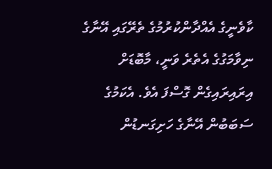ކާވެނީގެ އެއްދާންކުރުމުގެ ތެރޭގައި އޭނާގެ ނިވާމަގުގެ އެތެރެ ވަނީ، މާބޮޑަށް އިރައިރައިގެން ގޮސްފަ އެވެ. އެކަމުގެ ސަބަބުން އޭނާގެ ހަށިގަނޑުން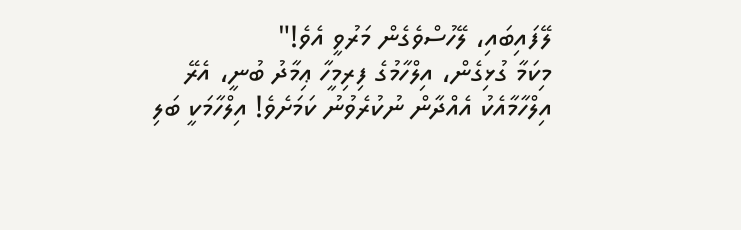ލޭފައިބައި، ލޭހުސްވެގެން މަރުވީ އެވެ!"
މިކަމާ ގުޅިގެން، އިލްހާމުގެ ފިރިމީހާ ޢިމާދު ބުނީ، އެރޭ އިލްހާމާއެކު އެއްދާން ނުކުރެވުނު ކަމަށެވެ! އިލްހާމަކީ ބަލި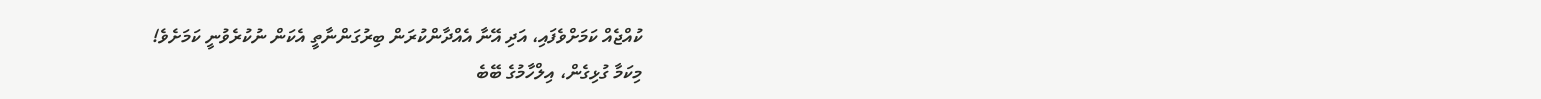ކުއްޖެއް ކަމަށްވެފައި، އަދި އޭނާ އެއްދާންކުރަން ބިރުގަންނާތީ އެކަން ނުކުރެވުނީ ކަމަށެވެ!
މިކަމާ ގުޅިގެން، އިލްހާމުގެ ބޭބެ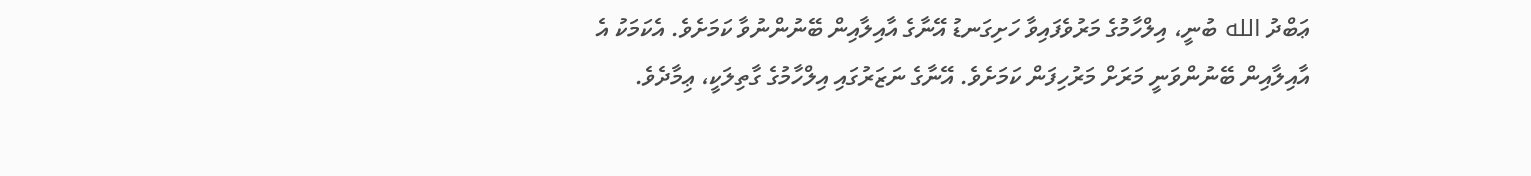ޢަބްދު الله ބުނީ، އިލްހާމުގެ މަރުވެފައިވާ ހަށިގަނޑު އޭނާގެ އާއިލާއިން ބޭނުންނުވާ ކަމަށެވެ. އެކަމަކު އެ އާއިލާއިން ބޭނުންވަނީ މަރަށް މަރުހިފަން ކަމަށެވެ. އޭނާގެ ނަޒަރުގައި އިލްހާމުގެ ގާތިލަކީ، ޢިމާދެވެ.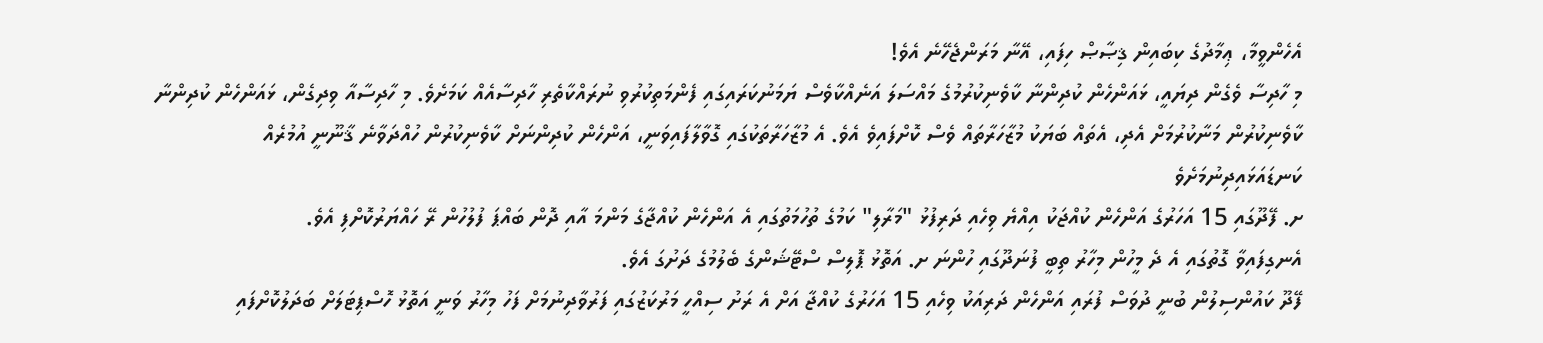އެހެންވީމާ، ޢިމާދުގެ ކިބައިން ޤިޞާޞް ހިފައި، އޭނާ މަރަންޖެހޭނެ އެވެ!
މި ހާދިސާ ވެގެން ދިޔައީ، ޅައަންހެން ކުދިންނާ ކާވެނިކުރުމުގެ މައްސަލަ އަނެއްކާވެސް ޔަމަނުކަރައިގައި ފެންމަތިކުރުވި ނުރައްކާތެރި ހާދިސާއެއް ކަމަށެވެ. މި ހާދިސާއާ ވިދިގެން، ޅައަންހެން ކުދިންނާ ކާވެނިކުރުން މަނާކުރުމަށް އެދި، އެތައް ބަޔަކު މުޒާހަރާތައް ވެސް ކޮށްފައިވެ އެވެ. އެ މުޒާހަރާތަކުގައި ގޮވާލާފައިވަނީ، އަންހެން ކުދިންނަށް ކާވެނިކުރުން ހުއްދަވާނެ ޤާނޫނީ އުމުރެއް ކަނޑައަޅައިދިނުމަށެވެ
ށ. ފޭދޫގައި 15 އަހަރުގެ އަންހެން ކުއްޖަކު އިއްޔެ ވިހެއި ދަރިފުޅު "މަރާލި" ކަމުގެ ތުހުމަތުގައި އެ އަންހެން ކުއްޖާގެ މަންމަ އާއި ދޮން ބައްޕަ ފުލުހުން ރޭ ހައްޔަރުކޮށްފި އެވެ.
އެނގިފައިވާ ގޮތުގައި އެ ދެ މީހުން މިހާރު ތިބީ ފުނަދޫގައި ހުންނަ ށ. އަތޮޅު ޕޮލިސް ސްޓޭޝަންގެ ބެލުމުގެ ދަށުގަ އެވެ.
ފޭދޫ ކައުންސިލުން ބުނީ ދުވަސް ފުރައި އަންހެން ދަރިއަކު ވިހެއި 15 އަހަރުގެ ކުއްޖާ އަށް އެ ރަށު ސިއްހީ މަރުކަޒުގައި ފަރުވާދިނުމަށް ފަހު މިހާރު ވަނީ އަތޮޅު ހޮސްޕިޓަލަށް ބަދަލުކޮށްފައި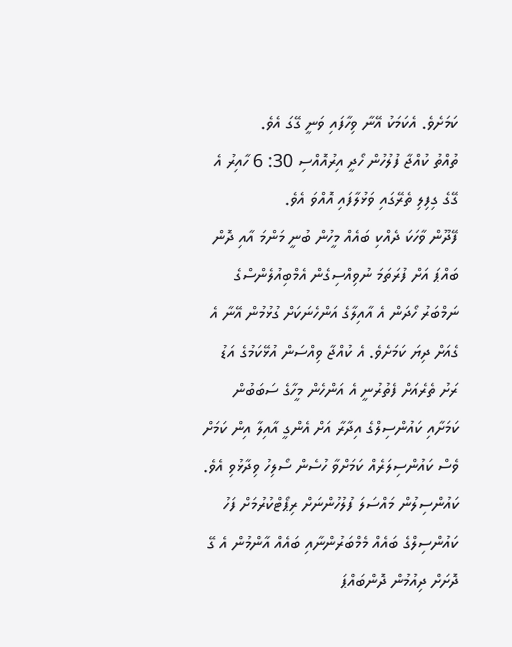ކަމަށެވެ. އެކަމަކު އޭނާ ވިހާފައި ވަނީ ގޭގަ އެވެ.
ތުއްތު ކުއްޖާ ފުލުހުން ހޯދީ އިރުއޮއްސި 30: 6 ހާއިރު އެ ގޭގެ ގިފިލި ތެރޭގައި ވަޅުލާފައި އޮއްވަ އެވެ.
ފޭދޫން ވާހަކަ ދެއްކި ބައެއް މީހުން ބުނީ މަންމަ އާއި ދޮން ބައްޕަ އަށް ފުރަތަމަ ނުވިއްސިގެން އެމްބިއުލެންސްގެ ނަމްބަރު ހޯދަން އެ އާއިލާގެ އަންހެނަކަށް ގުޅުމުން އޭނާ އެ ގެއަށް ދިޔަ ކަމަށެވެ. އެ ކުއްޖާ ވިއްސަން އުޅޭކަމުގެ އަޑު ރަށު ތެރެއަށް ފެތުރުނީ އެ އަންހެން މީހާގެ ސަބަބުން ކަމަށާއި ކައުންސިލްގެ އިދާރާ އަށް އެންގީ އާއިލާ އިން ކަމަށް ވެސް ކައުންސިލަރެއް ކަމަށްވާ ހުސެން ސޯލިހު ވިދާޅުވި އެވެ.
ކައުންސިލުން މައްސަލަ ފުލުހުންނަށް ރިޕޯޓްކުރުމަށް ފަހު ކައުންސިލްގެ ބައެއް މެމްބަރުންނާއި ބައެއް އާންމުން އެ ގޭ ދޮށަށް ދިއުމުން ދޮންބައްޕަ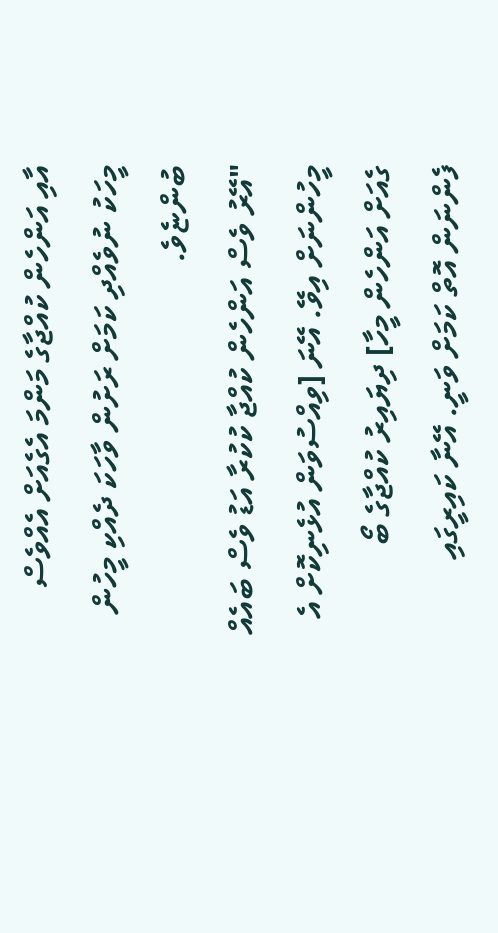އާއި އަންހެން ކުއްޖާގެ މަންމަ އެގެއަށް އެއްވެސް މީހަކު ނުވެއްދި ކަމަށް ރަށުން ވާހަކަ ދެއްކި މީހުން ބުންޏެވެ.
"އޭރު ވެސް އަންހެން ކުއްޖާ ކުކުރާ އަޑު ވެސް ބައެއް މީހުންނަށް އިވޭ. އޭނަ [ވިއްސުވަން އުޅެނިކޮށް އެ ގެއަށް އަންހެން މީހާ] ދިޔައިރު ކުއްޖާގެ ބޯ ފެންނަން އޮތް ކަމަށް ވަނީ. އޭނާ ކައިރީގައި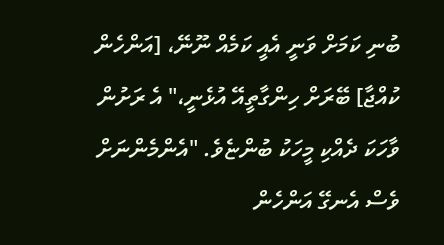ބުނި ކަމަށް ވަނީ އެއީ ކަމެއް ނޫނޭ، [އަންހެން ކުއްޖާ] ބޭރަށް ހިންގާތީއޭ އުޅެނީ،" އެ ރަށުން ވާހަކަ ދެއްކި މީހަކު ބުންޏެވެ. "އެންމެންނަށް ވެސް އެނގޭ އަންހެން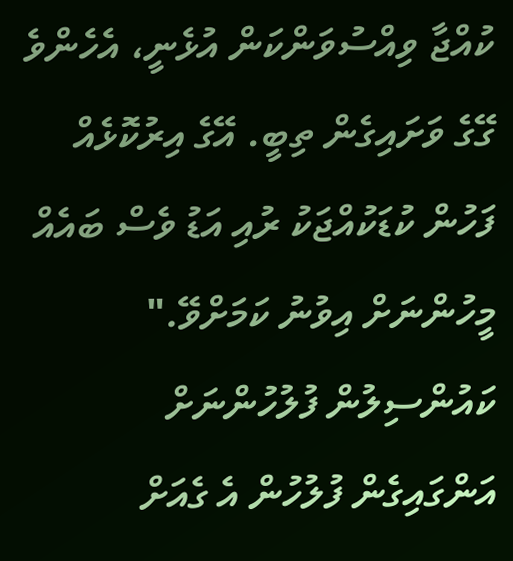ކުއްޖާ ވިއްސުވަންކަން އުޅެނީ، އެހެންވެ ގޭގެ ވަށައިގެން ތިބީ. އޭގެ އިރުކޮޅެއް ފަހުން ކުޑަކުއްޖަކު ރުއި އަޑު ވެސް ބައެއް މީހުންނަށް އިވުނު ކަމަށްވޭ."
ކައުންސިލުން ފުލުހުންނަށް އަންގައިގެން ފުލުހުން އެ ގެއަށް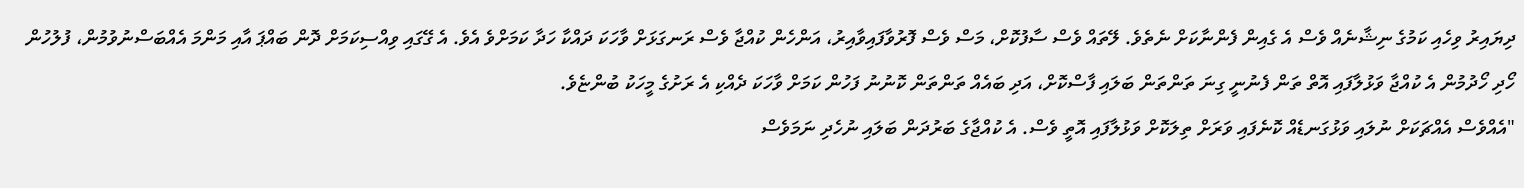ދިޔައިރު ވިހެއި ކަމުގެ ނިޝާނެއް ވެސް އެ ގެއިން ފެންނާކަށް ނެތެވެ. ލޭތައް ވެސް ސާފުކޮށް، މަސް ވެސް ފޮރުވާފައިވާއިރު، އަންހެން ކުއްޖާ ވެސް ރަނގަޅަށް ވާހަކަ ދައްކާ ހަދާ ކަމަށްވެ އެވެ. އެ ގޭގައި ވިއްސިކަމަށް ދޮން ބައްޕަ އާއި މަންމަ އެއްބަސްނުވުމުން، ފުލުހުން ހޯދި ހޯދުމުން އެ ކުއްޖާ ވަޅުލާފައި އޮތް ތަން ފެނުނީ ގިނަ ތަންތަން ބަލައި ފާސްކޮށް، އަދި ބައެއް ތަންތަން ކޮނުނު ފަހުން ކަމަށް ވާހަކަ ދެއްކި އެ ރަށުގެ މީހަކު ބުންޏެވެ.
"އެއްވެސް އެއްޗަކަށް ނުލައި ވަޅުގަނޑެއް ކޮނެފައި ވަރަށް ތިލަކޮށް ވަޅުލާފައި އޮތީ ވެސް. އެ ކުއްޖާގެ ބަރުދަން ބަލައި ނުހެދި ނަމަވެސް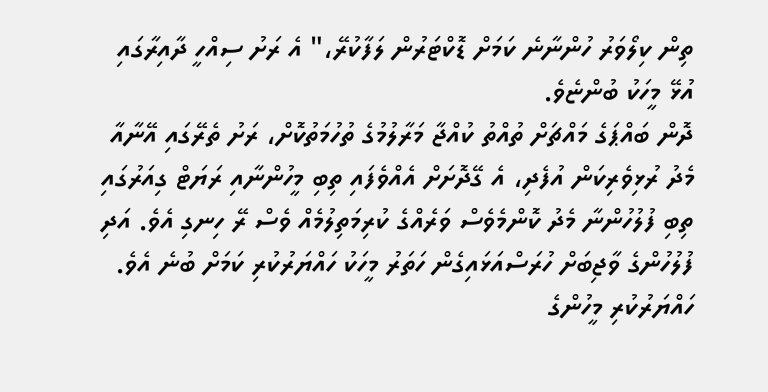ތިން ކިލޯވަރު ހުންނާނެ ކަމަށް ޑޮކްޓަރުން ލަފާކުރޭ،" އެ ރަށު ސިއްހީ ދާއިރާގައި އުޅޭ މީހަކު ބުންޏެވެ.
ދޮން ބައްޕަގެ މައްޗަށް ތުއްތު ކުއްޖާ މަރާލުމުގެ ތުހުމަތުކޮށް، ރަށު ތެރޭގައި އޭނާއާ މެދު ރުޅިވެރިކަން އުފެދި، އެ ގޭދޮށަށް އެއްވެފައި ތިބި މީހުންނާއި ރަޔަޓް ގިއަރުގައި ތިބި ފުލުހުންނާ މެދު ކޮންމެވެސް ވަރެއްގެ ކުރިމަތިލުމެއް ވެސް ރޭ ހިނގި އެވެ. އަދި ފުލުހުންގެ ވާޖިބަށް ހުރަސްއަޅައިގެން ހަތަރު މީހަކު ހައްޔަރުކުރި ކަމަށް ބުނެ އެވެ.
ހައްޔަރުކުރި މީހުންގެ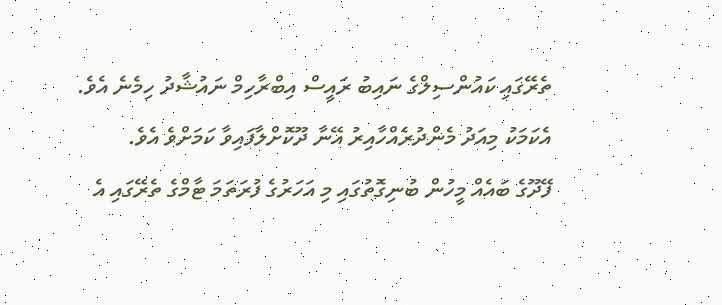ތެރޭގައި ކައުންސިލްގެ ނައިބު ރައީސް އިބްރާހިމް ނައުޝާދު ހިމެނެ އެވެ. އެކަމަކު މިއަދު މެންދުރެއްހާއިރު އޭނާ ދޫކޮށްލާފައިވާ ކަމަށްވެ އެވެ.
ފޭދޫގެ ބައެއް މީހުން ބުނިގޮތުގައި މި އަހަރުގެ ފުރަތަމަ ޓާމްގެ ތެރޭގައި އެ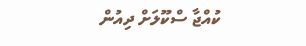ކުއްޖާ ސްކޫލަށް ދިއުން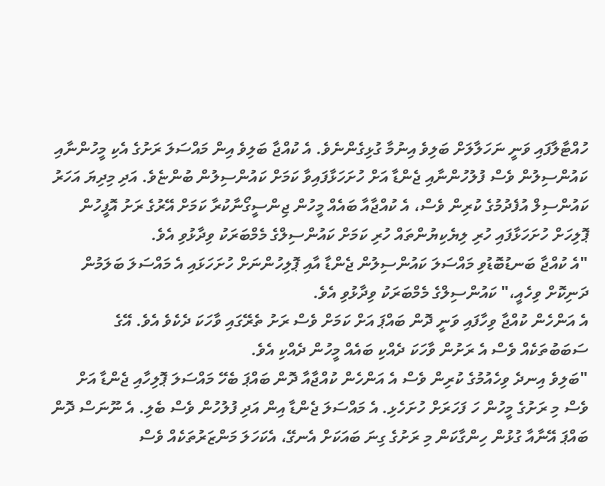ހުއްޓާލާފައި ވަނީ ނަހަލާލަށް ބަލިވެ އިނުމާ ގުޅިގެންނެވެ. އެ ކުއްޖާ ބަލިވެ އިން މައްސަލަ ރަށުގެ އެކި މީހުންނާއި ކައުންސިލުން ވެސް ފުލުހުންނާއި ޖެންޑާ އަށް ހުށަހަޅާފައިވާ ކަމަށް ކައުންސިލުން ބުންޏެވެ. އަދި މިދިޔަ އަހަރު ކައުންސިލް އުފެދުމުގެ ކުރިން ވެސް، އެ ކުއްޖާއާ ބައެއް މީހުން ޖިންސީގޯނާކުރާ ކަމަށް އޭރުގެ ރަށު އޮފީހުން ޕޮލިހަށް ހުށަހަޅާފައި ހުރި ލިޔެކިޔުންތައް ހުރި ކަމަށް ކައުންސިލްގެ މެމްބަރަކު ވިދާޅުވި އެވެ.
"އެ ކުއްޖާ ބަނޑުބޮޑުވި މައްސަލަ ކައުންސިލުން ޖެންޑާ އާއި ޕޮލިހުންނަށް ހުށަހަޅައި އެ މައްސަލަ ބަލަމުން ދަނިކޮށް ވިހެއީ،" ކައުންސިލްގެ މެމްބަރަކު ވިދާޅުވި އެވެ.
އެ އަންހެން ކުއްޖާ ވިހާފައި ވަނީ ދޮން ބައްޕަ އަށް ކަމަށް ވެސް ރަށު ތެރޭގައި ވާހަކަ ދެކެވެ އެވެ. އޭގެ ސަބަބުތަކެއް ވެސް އެ ރަށުން ވާހަކަ ދެއްކި ބައެއް މީހުން ދެއްކި އެވެ.
"ބަލިވެ އިނދެ ވިހެއުމުގެ ކުރިން ވެސް އެ އަންހެން ކުއްޖާއާ ދޮން ބައްޕަ ބެހޭ މައްސަލަ ޕޮލިހާއި ޖެންޑާ އަށް ވެސް މި ރަށުގެ މީހުން ހަ ފަހަރަށް ހުށަހެޅި. އެ މައްސަލަ ޖެންޑާ އިން އަދި ފުލުހުން ވެސް ބެލި. އެ ނޫނަސް ދޮން ބައްޕަ އޭނާއާ ގުޅުން ހިންގާކަން މި ރަށުގެ ގިނަ ބައަކަށް އެނގޭ، އެކަހަލަ މަންޒަރުތަކެއް ވެސް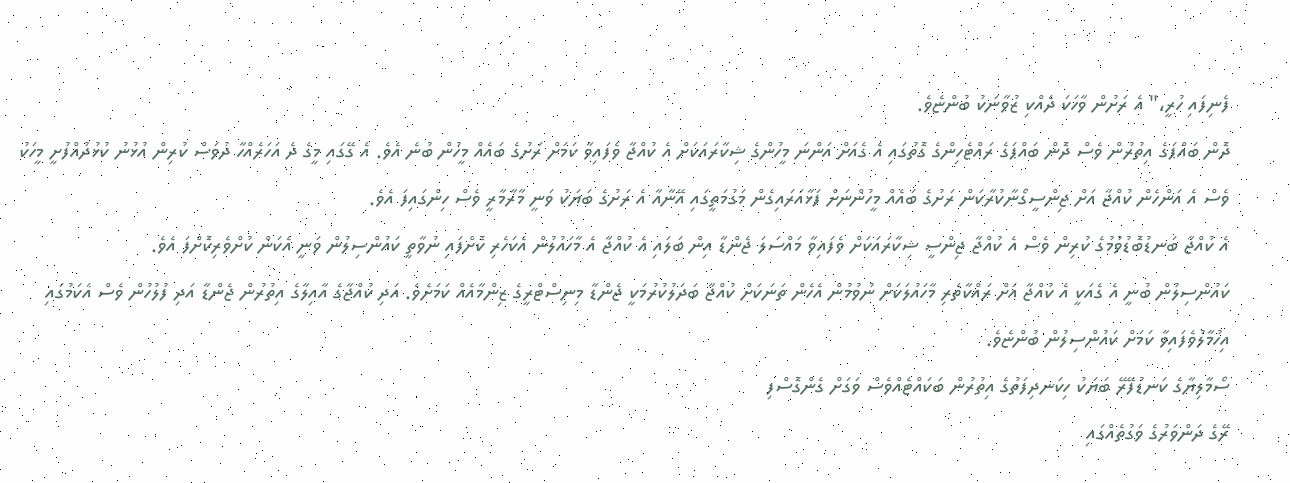ފެނިފައި ހުރީ،" އެ ރަށުން ވާހަކަ ދެއްކި ޒުވާނަކު ބުންޏެވެ.
ދޮން ބައްޕަގެ އިތުރުން ވެސް ދޮން ބައްޕަގެ ރައްޓެހިންގެ ގޮތުގައި އެ ގެއަށް އަންނަ މީހުންގެ ޝިކާރައަކަށް އެ ކުއްޖާ ވެފައިވާ ކަމަށް ރަށުގެ ބައެއް މީހުން ބުނެ އެވެ. އެ ގޭގައި މީގެ ދެ އަހަރެއްހާ ދުވަސް ކުރިން އުޅުނު ކުޅުދުއްފުށީ މީހަކު ވެސް އެ އަންހެން ކުއްޖާ އަށް ޖިންސީގޯނާކުރާކަން ރަށުގެ ބައެއް މީހުންނަށް ފަޅާއަރައިގެން މަގުމަތީގައި އޭނާއާ އެ ރަށުގެ ބަޔަކު ވަނީ މާރާމާރީ ވެސް ހިންގައިފަ އެވެ.
އެ ކުއްޖާ ބަނޑުބޮޑުވުމުގެ ކުރިން ވެސް އެ ކުއްޖާ ޖިންސީ ޝިކާރައަކަށް ވެފައިވާ މައްސަލަ ޖެންޑާ އިން ބަލައި އެ ކުއްޖާ އެ މާހައުލުން އެކަހެރި ކޮށްފައި ނުވާތީ ކައުންސިލުން ވަނީ އެކަން ކުށްވެރިކޮށްފަ އެވެ.
ކައުންސިލުން ބުނީ އެ ގެއަކީ އެ ކުއްޖާ އަށް ރައްކާތެރި މާހައުލަކަށް ނުވުމުން އެހެން ތަނަކަށް ކުއްޖާ ބަދަލުކުރުމަކީ ޖެންޑާ މިނިސްޓްރީގެ ޒިންމާއެއް ކަމަށެވެ. އަދި ކުއްޖާގެ އާއިލާގެ އިތުރުން ޖެންޑާ އަދި ފުލުހުން ވެސް އެކަމުގައި އިހުމާލުވެފައިވާ ކަމަށް ކައުންސިލުން ބުންޏެވެ.
ސޯމާލިޔާގެ ކަނޑުފޭރޭ ބަޔަކު ހިކަނދިފަތުގެ އިތުރުން ބަކައްޓެއްވެސް ވަގަށް ގެންގޮސްފި
ރޭގެ ދަންވަރުގެ ވަގުތެއްގައި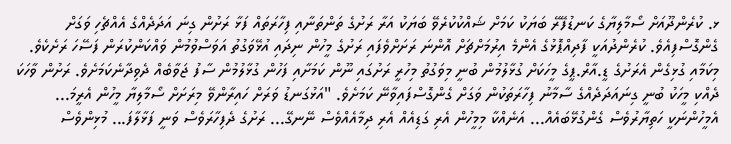ޅ. ކުރެންދޫއަށް ސޯމާލިޔާގެ ކަނޑުފޭރޭ ބަޔަކު ކަމަށް ޝައްކުކުރެވޭ ބަޔަކު އަރާ ރަށުގެ ތަންތަނާއި ފިހާރަތައް ފަޅާ ރަށުން ގިނަ އަދަދެއްގެ އެއްޗެހި ވަގަށް ގެންގޮސްފިއެވެ. ކުރެންދުއަކީ ފާދިއްޕޮޅުގެ އެންމެ އިރުމަށްޗަށް އޮންނަ ރަށަށްވެފައި ރަށުގެ މީހުން ނިދައި އުޅޭވަގުތު އަވަސްވުމުން ވައްކަންކުރަން ފަސޭހަ ރަށެކެވެ. މިކަމާއި ގުޅިގެން އެރަށުގެ ޑީ.އާރް.ޕީގެ މީހަކަށް ގުޅާލުމުން ބުނީ މިވަގުތު މިހުރީ ރަށުގައި ނޫން ކަމަށާއި ފަހުން ގުޅާލުމުން ސާފު ޖަވާބެއް ދެވިދާނެކަމަށެވެ. ރަށުން ވާހަކަ ދެއްކި މީހަކު ބުނީ ގިނައަދަދެއްގެ ސާމާނު ފިހާރަތަކުން ވަގަށް ގެންގޮސްފައިވާނޭ ކަމަށެވެ. "އަޅުގަނޑު ވަރަށް ހައިރާންވޭ މިރަށަށް ސޯމާލިޔާ މީހުން އެރީމަ... އެމީހުންނަކީ ހަތިޔާރުވެސް ގެންގުޅޭބައެއް... އަނެއްކާ މިމީހުން އެރި ގަޑިއެއް އެރި ދިމާއެއްވެސް ނޭނގޭ... ރަށުގެ ދެފިހާރަވެސް ވަނީ ފަޅާލާފަ... މުޅިންވެސް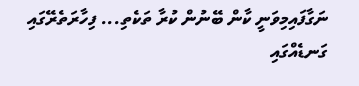ނަގާފައިމިވަނީ ކާން ބޭނުން ކުރާ ތަކެތި... ފިހާރަތެރޭގައި ގަނޑެއްގައި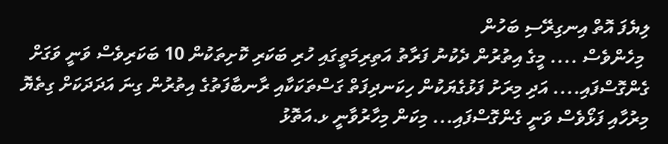ލިޔެފަ އޮތް އިނގިރޭސި ބަހުން
 މިހެންވެސް .... މީގެ އިތުރުން ދެކުނު ފަރާތު އަތިރިމަތީގައި ހުރި ބަކަރި ކޮށިތަކުން 10 ބަކަރިވެސް ވަނީ ވަގަށް ގެންގޮސްފައި.... އަދި މިރަށު ފަޅުގެޔަކުން ހިކަނދިފަތް ގަސްތަކަކާއި ރާނބާފަތުގެ އިތުރުން ގިނަ އަދަދަކަށް ގިތެޔޮ މިރުހާއި ފަޅޯވެސް ވަނީ ގެންގޮސްފައި... މިކަން މިހާރުވާނީ ޅ.އަތޮޅު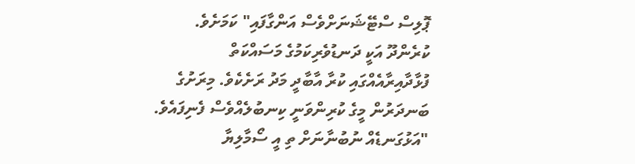ޕޮލިސް ސްޓޭޝަނަށްވެސް އަންގާފައި" ކަމަށެވެ. ކުރެންދޫ އަކީ ދަނޑުވެރިކަމުގެ މަސައްކަތް ފުޅާދާއިރާއެއްގައި ކުރާ އާބާދީ މަދު ރަށެކެވެ. މިރަށުގެ ބަނދަރުން މީގެ ކުރިންވަނީ ކިނބުލެއްވެސް ފެނިފައެވެ. "އަޅުގަނޑެއް ނުބުނާނަށް ތި އީ ސޯމާލިޔާ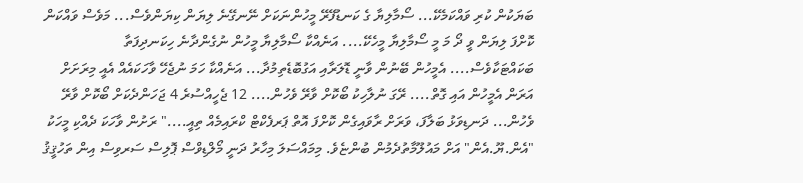ބަޔަކުން ކުރި ވައްކަމެކޭ... ސޯމާލިޔާ ގެ ކަނޑުފޭރޭ މީހުންނަކަށް ނޭނގޭނެ ލިޔަން ކިޔަންވެސް... މަވެސް ވައްކަން ކޮށްފަ ލިޔަން ވީ ދޯ މަ މީ ސޯމާލިޔާ މީހެކޭ.... އަނެއްކާ ސޯމާލިޔާ މީހުން ނުގެންދާނެ ހިކަނދިފަތާ ބަކައްޓަކާވެސް.... އެމީހުން ބޭނުން ވާނީ ޑޮލަރާއި އަގުބޮޑެތިމުދާ... އަނެއްކާ ހަމަ ނުޖެހޭ ވާހަކައެއް އެއީ މިރަށަށް އަރަން އެމީހުން އައި ގޮތް.... ރޭގަ ނުލާހިކު ބޯކޮށް ވާރޭ ވެހުން.... 12 ޖެހީއްސުރެ 4 ޖަހަންދެކަށް ބޯކޮށް ވާރޭ ވެހުން... ދަނޑިވަޅު ބަލާފަ، ވަރަށް ރާވައިގެން ކޮށްފަ އޮތް ޕަރފެކްޓް ކްރައިމެއް ތިއީ...." ރަށުން ވާހަކަ ދެއްކި މީހަކު  "އެން.ޔޫ.އެން" އަށް މައުލޫމާތުދެމުން ބުންޏެވެ. މިމައްސަލަ މިހާރު ދަނީ މޯލްޑިވްސް ޕޮލިސް ސަރވިސް އިން ތަހުޤީޤު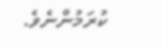ކުރަމުންނެވެ.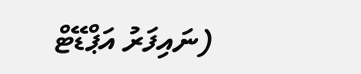(ނައިފަރު އަޕްޑޭޓް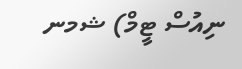ނިއުސް ޓީމް) ޝމނ